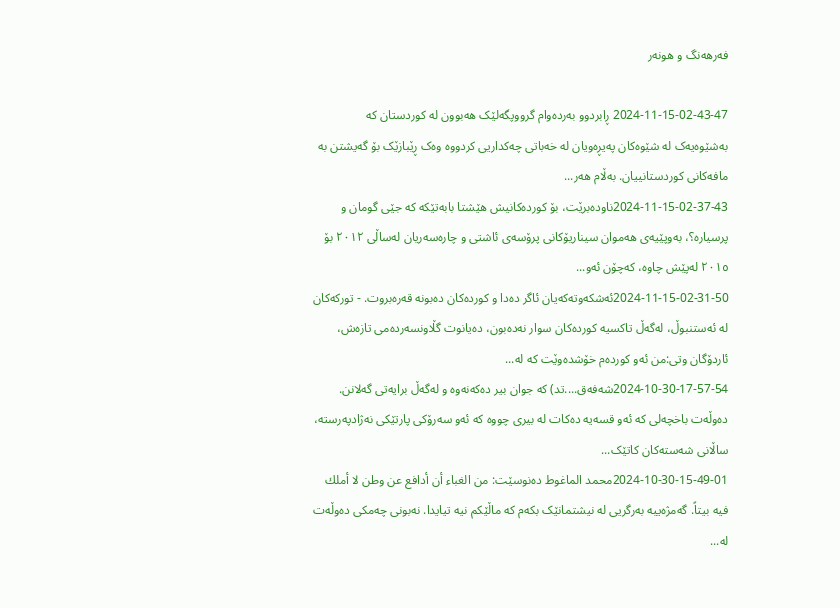فه‌رهه‌نگ‌ و هونه‌ر

2024-11-15-02-43-47 ڕابردوو بەردەوام گرووپگەلێک هەبوون لە کوردستان کە بەشێوەیەک لە شێوەکان پەیڕەویان لە خەباتی چەکداریی کردووە وەک ڕێبازێک بۆ گەیشتن بە مافەکانی کوردستانییان. بەڵام هەر...
2024-11-15-02-37-43ناودەبرێت، بۆ کوردەکانیش هێشتا بابەتێکە کە جێی گومان و پرسیارە؟، بەوپێیەی هەموان سیناریۆکانی پرۆسەی ئاشتی و چارەسەریان لەساڵی ٢٠١٢ بۆ ٢٠١٥ لەپێش چاوە، کەچۆن ئەو...
2024-11-15-02-31-50ئەشكەوتەكەیان ئاگر دەدا و كوردەكان دەبونە قەرەبروت. - توركەكان لە ئەستنبوڵ، لەگەڵ تاكسیە كوردەكان سوار نەدەبون، دەیانوت گڵاونسەردەمی تازەش، ئاردۆگان وتی:من ئەو كوردەم خۆشدەوێت كە لە...
2024-10-30-17-57-54شەفەق....تد) کە جوان بیر دەکەنەوە و لەگەڵ برایەتی گەلانن. دەوڵەت باخچەلی کە ئەو قسەیە دەکات لە بیری چووە کە ئەو سەرۆکی پارتێکی نەژادپەرستە، ساڵانی شەستەکان کاتێک...
2024-10-30-15-49-01محمد الماغوط دەنوسێت: من الغباء أن أدافع عن وطن لا أملك فيه بيتاً. گەمژەییە بەرگریی لە نیشتمانێک بکەم کە ماڵێکم نیە تیایدا. نەبونی چەمکی دەوڵەت لە...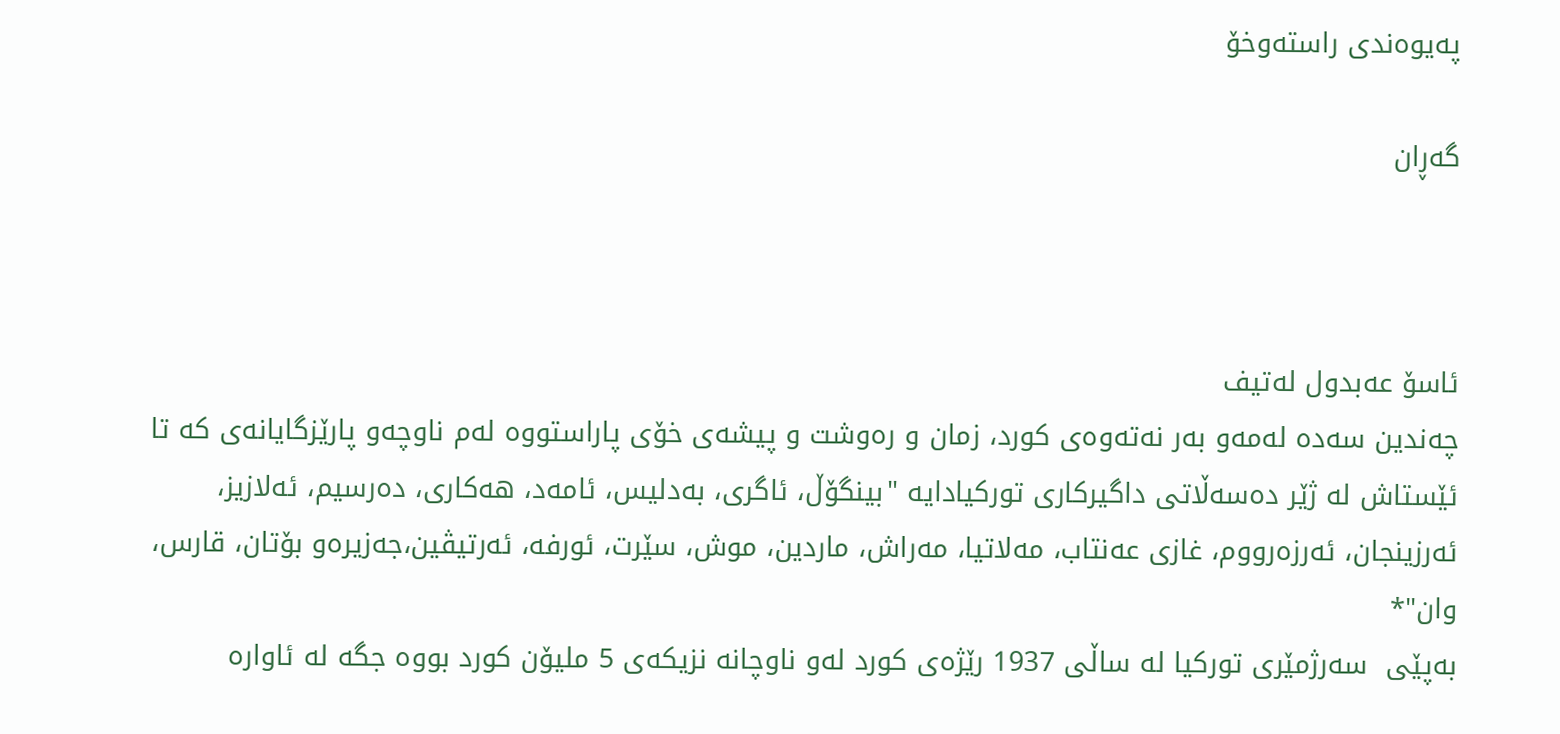په‌یوه‌ندی راسته‌وخۆ

گه‌ڕان



ئاسۆ عه‌بدول له‌تیف
چه‌ندین سه‌ده‌ له‌مه‌و به‌ر نه‌ته‌وه‌ی كورد، زمان و ره‌وشت و پیشه‌ی خۆی پاراستووه‌ له‌م ناوچه‌و پارێزگایانه‌ی كه‌ تا ئێستاش له‌ ژێر ده‌سه‌ڵاتی داگیركاری توركیادایه‌ "بینگۆڵ، ئاگری، به‌دلیس، ئامه‌د، هه‌كاری، ده‌رسیم، ئه‌لازیز، ئه‌رزینجان، ئه‌رزه‌رووم، غازی عه‌نتاب، مه‌لاتیا، مه‌راش، ماردین، موش، سێرت، ئورفه‌، ئه‌رتیڤین،جه‌زیره‌و بۆتان، قارس، وان"*
به‌پێی  سه‌رژمێری توركیا له‌ ساڵی 1937 رێژه‌ی كورد له‌و ناوچانه‌ نزیكه‌ی 5 ملیۆن كورد بووه‌ جگه‌ له‌ ئاواره‌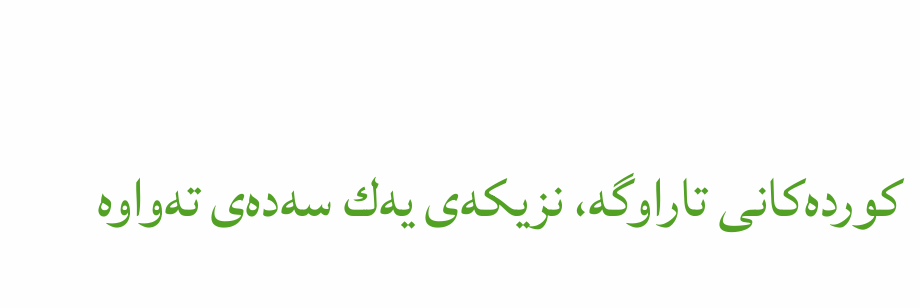كورده‌كانی تاراوگه‌، نزیكه‌ی یه‌ك سه‌ده‌ی ته‌واوه‌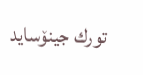تورك جینۆساید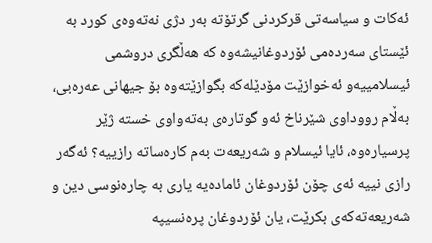ئه‌كات و سیاسه‌تی قركردنی گرتۆته‌ به‌ر دژی نه‌ته‌وه‌ی كورد به‌ ئێستای سه‌رده‌می ئۆردوغانیشه‌وه‌ كه‌ هه‌ڵگری دروشمی ئیسلامییه‌و ئه‌خوازێت مۆدێله‌كه‌ بگوازێته‌وه‌ بۆ جیهانی عه‌ره‌بی، به‌ڵام رووداوی شێرناخ ئه‌و گوتاره‌ی به‌ته‌واوی خسته‌ ژێر پرسیاره‌وه‌، ئایا ئیسلام و شه‌ریعه‌ت به‌م كاره‌ساته‌ رازییه‌؟ ئه‌گه‌ر رازی نییه‌ ئه‌ی چۆن ئۆردوغان ئاماده‌یه‌ یاری به‌ چاره‌نوسی دین و شه‌ریعه‌ته‌كه‌ی بكرێت، یان ئۆردوغان پره‌نسیپه‌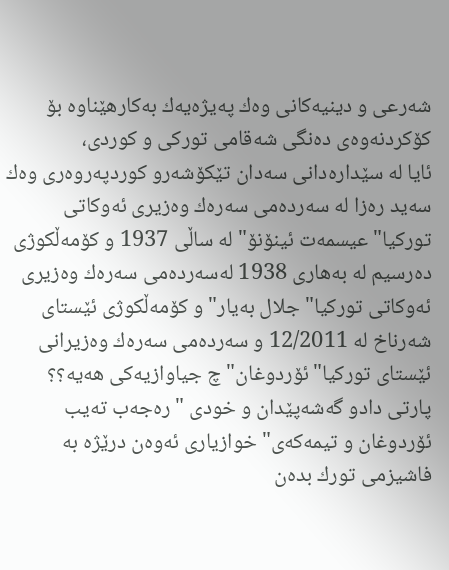شه‌رعی و دینیه‌كانی وه‌ك په‌یژه‌یه‌ك به‌كارهێناوه‌ بۆ كۆكردنه‌وه‌ی ده‌نگی شه‌قامی توركی و كوردی،
ئایا له‌ سێداره‌دانی سه‌دان تێكۆشه‌رو كوردپه‌روه‌ری وه‌ك سه‌ید ره‌زا له‌ سه‌رده‌می سه‌ره‌ك وه‌زیری ئه‌وكاتی توركیا"عیسمه‌ت ئینۆنۆ" له‌ ساڵی 1937 و كۆمه‌ڵكوژی ده‌رسیم له‌ به‌هاری 1938 له‌سه‌رده‌می سه‌ره‌ك وه‌زیری ئه‌وكاتی توركیا"جلال به‌یار" و كۆمه‌ڵكوژی ئێستای شه‌رناخ له‌ 12/2011 و سه‌رده‌می سه‌ره‌ك وه‌زیرانی ئێستای توركیا"ئۆردوغان"چ جیاوازیه‌كی هه‌یه‌؟؟
پارتی دادو گه‌شه‌پێدان و خودی "ره‌جه‌ب ته‌یب ئۆردوغان و تیمه‌كه‌ی" خوازیاری ئه‌وه‌ن درێژه‌ به‌ فاشیزمی تورك بده‌ن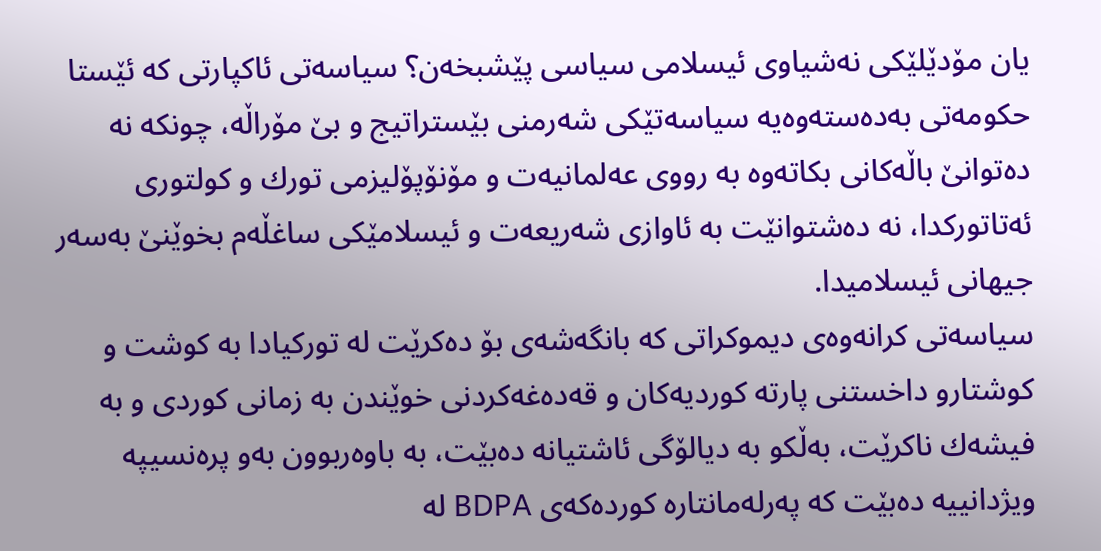یان مۆدێلێكی نه‌شیاوی ئیسلامی سیاسی پێشبخه‌ن؟ سیاسه‌تی ئاكپارتی كه‌ ئێستا حكومه‌تی به‌ده‌سته‌وه‌یه‌ سیاسه‌تێكی شه‌رمنی بێستراتیج و بێ مۆراڵه‌، چونكه‌ نه‌ ده‌توانێ باڵه‌كانی بكاته‌وه‌ به‌ رووی عه‌لمانیه‌ت و مۆنۆپۆلیزمی تورك و كولتوری ئه‌تاتوركدا، نه‌ ده‌شتوانێت به‌ ئاوازی شه‌ریعه‌ت و ئیسلامێكی ساغڵه‌م بخوێنێ به‌سه‌ر جیهانی ئیسلامیدا.
سیاسه‌تی كرانه‌وه‌ی دیموكراتی كه‌ بانگه‌شه‌ی بۆ ده‌كرێت له‌ توركیادا به‌ كوشت و كوشتارو داخستنی پارته‌ كوردیه‌كان و قه‌ده‌غه‌كردنی خوێندن به‌ زمانی كوردی و به‌ فیشه‌ك ناكرێت، به‌ڵكو به‌ دیالۆگی ئاشتیانه‌ ده‌بێت، به‌ باوه‌ربوون به‌و پره‌نسیپه‌ ویژدانییه‌ ده‌بێت كه‌ په‌رله‌مانتاره‌ كورده‌كه‌ی BDPA له‌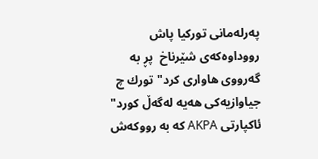په‌رله‌مانی توركیا پاش رووداوه‌كه‌ی شێرناخ  پڕ به‌ گه‌رووی هاواری كرد" تورك چ جیاوازیه‌كی هه‌یه‌ له‌گه‌ڵ كورد"
ئاكپارتی AKPA كه‌ به‌ رووكه‌ش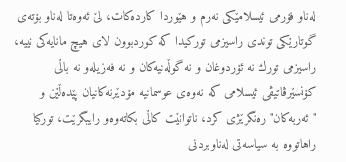له‌ناو فۆرمی ئیسلامێكی نه‌رم و هێوردا كارده‌كات، لێ ئه‌وه‌تا له‌ناو بۆته‌ی گوتارێكی توندی راسیزمی توركیدا كه‌ كوردبوون لای هیچ مانایه‌كی نییه‌، راسیزمی تورك نه‌ ئۆردوغان و نه‌ گوڵه‌نیه‌كان و نه‌ فه‌زیله‌و نه‌ باڵی كۆنسێرڤاتیڤی ئیسلامی كه‌ نه‌وه‌ی عوسمانیه‌ مۆدێرنه‌كانیان پێده‌ڵێن و "ئه‌ربه‌كان" ره‌نگرێژی كرد، ناتوانێت كاڵی بكاته‌وه‌و رایبگرێت، توركیا راهاتووه‌ به‌ سیاسه‌تی له‌ناوبردنی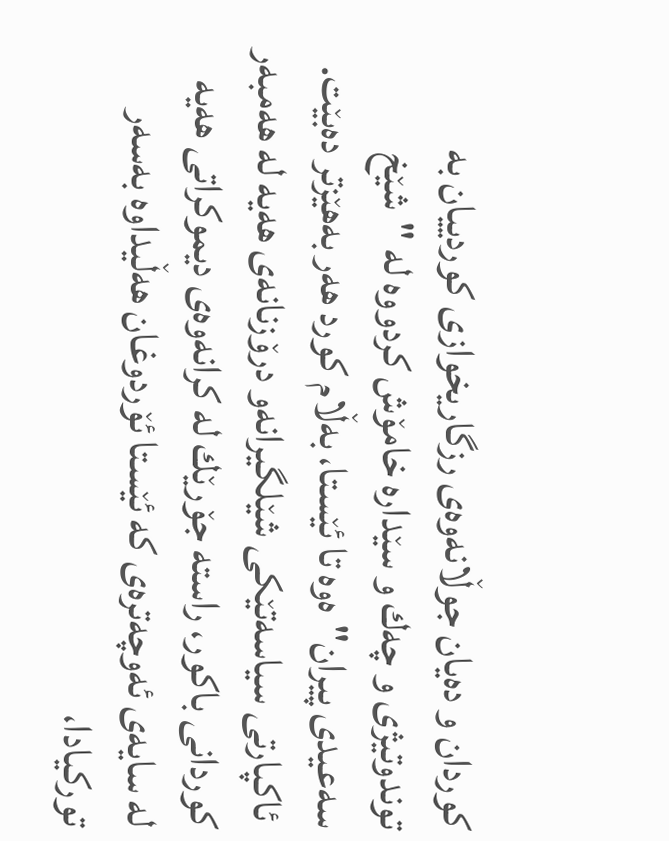كوردان و ده‌یان جوڵانه‌وه‌ی رزگاریخوازی كوردییان به‌ توندوتیژی و چه‌ك و سێداره‌ خامۆش كردووه‌ له‌ "شێخ سه‌عیدی پیران"ه‌وه‌ تا ئێستا، به‌ڵام كورد هه‌ر به‌هێزتر ده‌بێت.
 ئاكپارتی سیاسه‌تێكی شێلگیرانه‌و درۆزنانه‌ی هه‌یه‌ له‌ هه‌مبه‌ر كوردانی باكور، راسته‌ جۆرێك له‌ كرانه‌وه‌ی دیموكراتی هه‌یه‌ له‌ سایه‌ی ئه‌وچه‌تره‌ی كه‌ ئێستا ئۆردوغان هه‌ڵیداوه‌ به‌سه‌ر توركیادا،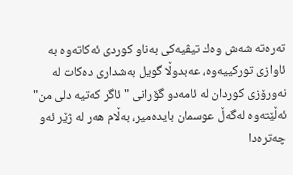ته‌ره‌ته‌ شه‌ش وه‌ك تیڤیه‌كی به‌ناو كوردی ئه‌كاته‌وه‌ به‌ ئاوازی توركییه‌وه‌، عه‌بدوڵا گویل به‌شداری ده‌كات له‌ نه‌ورۆزی كوردان له‌ ئامه‌دو گۆرانی "ئاگر كه‌تیه‌ دلی من" ئه‌ڵێته‌وه‌ له‌گه‌ڵ عوسمان بایده‌میر، به‌ڵام هه‌ر له‌ ژێر ئه‌و چه‌تره‌دا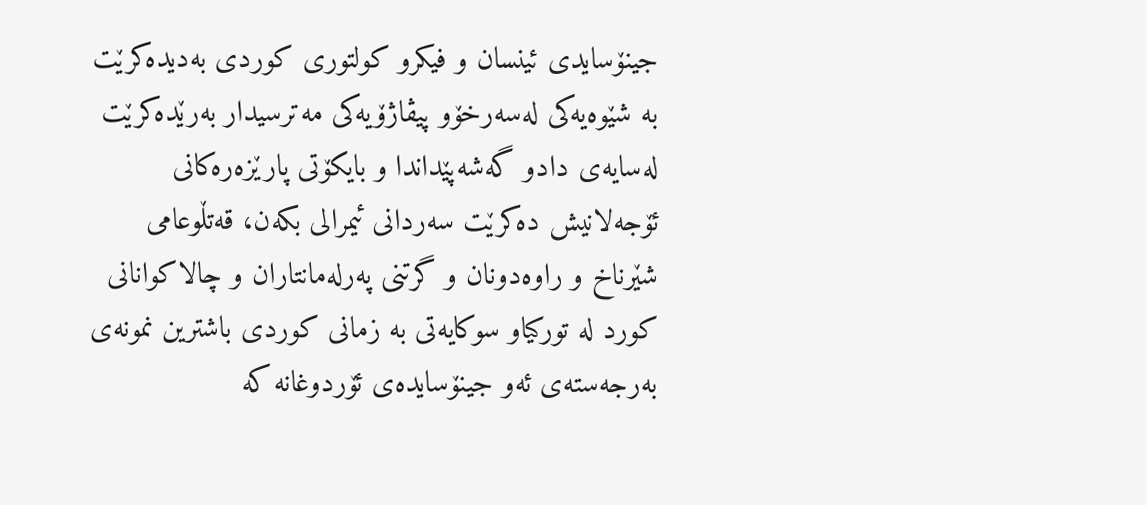جینۆسایدی ئینسان و فیكرو كولتوری كوردی به‌دیده‌كرێت به‌ شێوه‌یه‌كی له‌سه‌رخۆو پیڤاژۆیه‌كی مه‌ترسیدار به‌رێده‌كرێت له‌سایه‌ی دادو گه‌شه‌پێداندا و بایكۆتی پارێزه‌ره‌كانی ئۆجه‌لانیش ده‌كرێت سه‌ردانی ئیمرالی بكه‌ن، قه‌تڵوعامی شێرناخ و راوه‌دونان و گرتنی په‌رله‌مانتاران و چالاكوانانی كورد له‌ توركیاو سوكایه‌تی به‌ زمانی كوردی باشترین نمونه‌ی به‌رجه‌سته‌ی ئه‌و جینۆسایده‌ی ئۆردوغانه‌ كه‌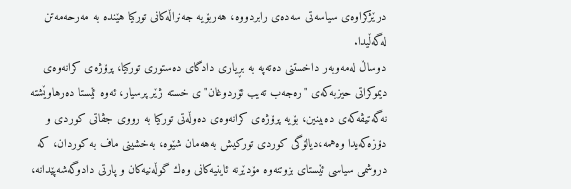درێژكراوه‌ی سیاسه‌تی سه‌ده‌ی رابردووه‌، هه‌ربۆیه‌ جه‌نراڵه‌كانی توركیا هێنده‌ به‌ مه‌رحه‌مه‌تن له‌گه‌ڵیدا.
دوساڵ له‌مه‌وبه‌ر داخستنی ده‌ته‌په‌ به‌ بڕیاری دادگای ده‌ستوری توركیا، پرۆژه‌ی كرانه‌وه‌ی دیموكراتی حیزبه‌كه‌ی "ره‌جه‌ب ته‌یب ئۆردوغان"ی خسته‌ ژێر پرسیار، ئه‌وه‌ ئێستا ده‌رهاوێشته‌ نه‌گه‌تیڤه‌كه‌ی ده‌بینین، بۆیه‌ پرۆژه‌ی كرانه‌وه‌ی ده‌وڵه‌تی توركیا به‌ رووی جڤاتی كوردی و دۆزه‌كه‌یدا وه‌همه‌،دیالۆگی كوردی توركیش به‌هه‌مان شێوه‌، به‌خشینی ماف به‌ كوردان، كه‌ دروشمی سیاسی ئێستای بزوتنه‌وه‌ مۆدێرنه‌ ئاینیه‌كانی وه‌ك گوڵه‌نیه‌كان و پارتی دادوگه‌شه‌پێدانه‌،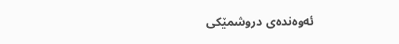ئه‌وه‌نده‌ی دروشمێكی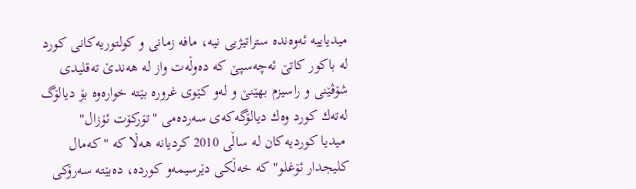میدیاییه‌ ئه‌وه‌نده‌ ستراتیژیی نیه‌، مافه‌ زمانی و كولتوریه‌كانی كورد له‌ باكور كاتێ ئه‌چه‌سپێ كه‌ ده‌وڵه‌ت واز له‌ هه‌ندێ ته‌قلیدی شۆڤێنی و راسیزم بهێنێ و له‌و كێوی غروره‌ بێته‌ خواره‌وه‌ بۆ دیالۆگ له‌ته‌ك كورد وه‌ك دیالۆگه‌كه‌ی سه‌رده‌می "تۆركۆت ئۆزال"
 میدیا كوردیه‌كان له‌ ساڵی 2010 كردیانه‌ هه‌ڵا كه‌ "كه‌مال كلیجدار ئۆغلو" كه‌ خه‌ڵكی دێرسیمه‌و كورده‌، ده‌بێته‌ سه‌رۆكی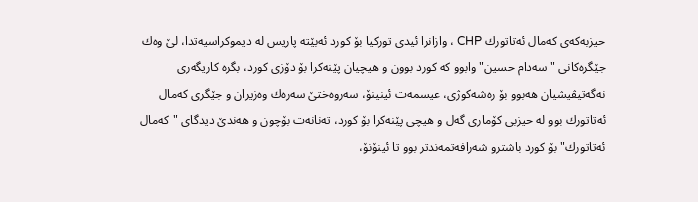حیزبه‌كه‌ی كه‌مال ئه‌تاتورك CHP ، وازانرا ئیدی توركیا بۆ كورد ئه‌بێته‌ پاریس له‌ دیموكراسیه‌تدا، لێ وه‌ك جێگره‌كانی "سه‌دام حسین" وابوو كه‌ كورد بوون و هیچیان پێنه‌كرا بۆ دۆزی كورد، بگره‌ كاریگه‌ری نه‌گه‌تیڤیشیان هه‌بوو بۆ ره‌شه‌كوژی، عیسمه‌ت ئینینۆ، سه‌روه‌ختێ سه‌ره‌ك وه‌زیران و جێگری كه‌مال ئه‌تاتورك بوو له‌ حیزبی كۆماری گه‌ل و هیچی پێنه‌كرا بۆ كورد، ته‌نانه‌ت بۆچون و هه‌ندێ دیدگای "كه‌مال ئه‌تاتورك" بۆ كورد باشترو شه‌رافه‌تمه‌ندتر بوو تا ئینۆنۆ،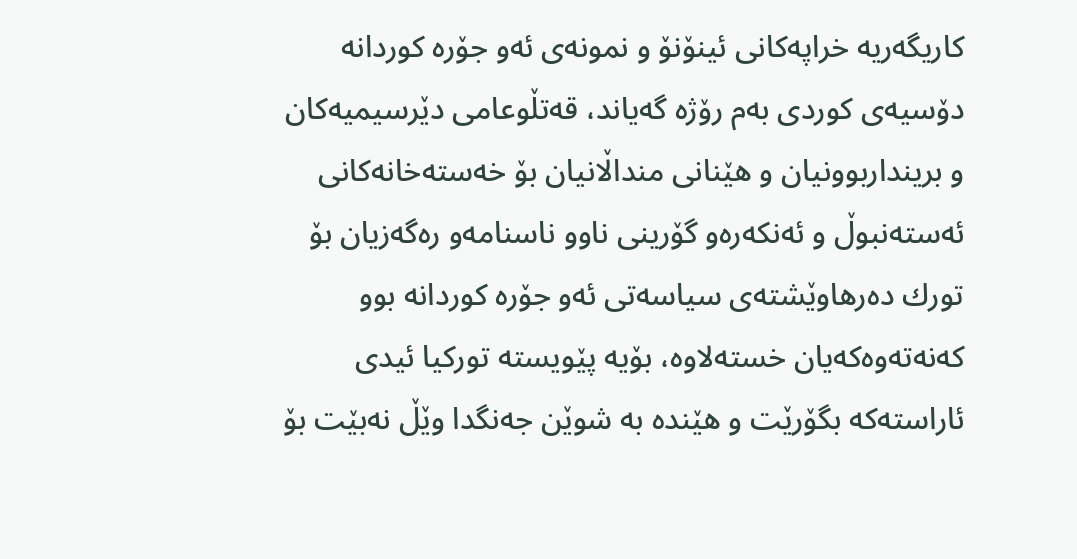كاریگه‌ریه‌ خراپه‌كانی ئینۆنۆ و نمونه‌ی ئه‌و جۆره‌ كوردانه‌ دۆسیه‌ی كوردی به‌م رۆژه‌ گه‌یاند، قه‌تڵوعامی دێرسیمیه‌كان و برینداربوونیان و هێنانی منداڵانیان بۆ خه‌سته‌خانه‌كانی ئه‌سته‌نبوڵ و ئه‌نكه‌ره‌و گۆرینی ناوو ناسنامه‌و ره‌گه‌زیان بۆ تورك ده‌رهاوێشته‌ی سیاسه‌تی ئه‌و جۆره‌ كوردانه‌ بوو كه‌نه‌ته‌وه‌كه‌یان خسته‌لاوه‌، بۆیه‌ پێویسته‌ توركیا ئیدی ئاراسته‌كه‌ بگۆرێت و هێنده‌ به‌ شوێن جه‌نگدا وێڵ نه‌بێت بۆ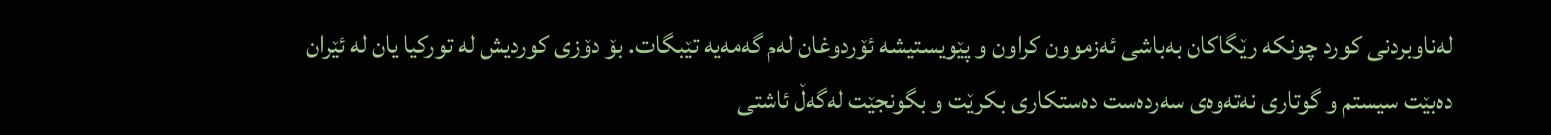له‌ناوبردنی كورد چونكه‌ رێگاكان به‌باشی ئه‌زموون كراون و پێویستیشه‌ ئۆردوغان له‌م گه‌مه‌یه‌ تێبگات. بۆ دۆزی كوردیش له‌ توركیا یان له‌ ئێران ده‌بێت سیستم و گوتاری نه‌ته‌وه‌ی سه‌رده‌ست ده‌ستكاری بكرێت و بگونجێت له‌گه‌ڵ ئاشتی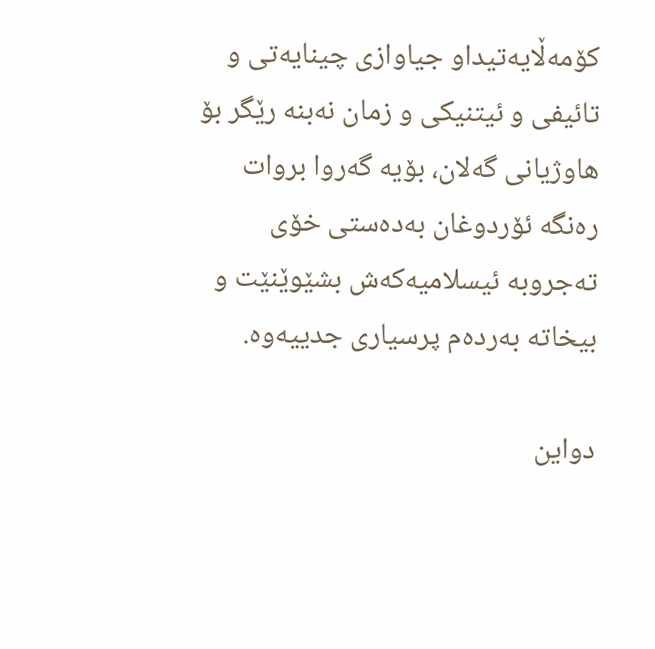كۆمه‌ڵایه‌تیداو جیاوازی چینایه‌تی و تائیفی و ئیتنیكی و زمان نه‌بنه‌ رێگر بۆ هاوژیانی گه‌لان، بۆیه‌ گه‌روا بروات ره‌نگه‌ ئۆردوغان به‌ده‌ستی خۆی ته‌جروبه‌ ئیسلامیه‌كه‌ش بشێوێنێت و بیخاته‌ به‌رده‌م پرسیاری جدییه‌وه‌.

دواین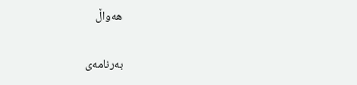هه‌واڵ

به‌رنامه‌ی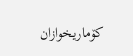کۆماریخوازان